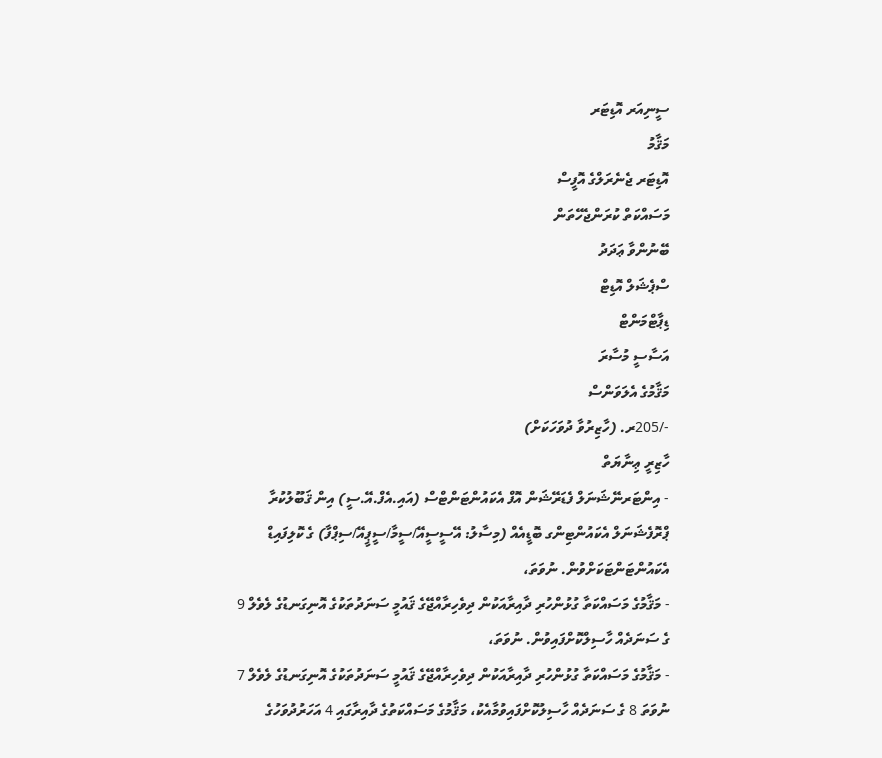ސީނިއަރ އޮޑިޓަރ
މަޤާމު
އޮޑިޓަރ ޖެނެރަލްގެ އޮފީސް
މަސައްކަތް ކުރަންޖެހޭތަން
ބޭނުންވާ ޢަދަދު
ސްޕެޝަލް އޮޑިޓް
ޑިޕާޓްމަންޓް
އަސާސީ މުސާރަ
މަޤާމުގެ އެލަވަންސް
-/205ރ. (ހާޒިރުވާ ދުވަހަކަށް)
ހާޒިރީ ޢިނާޔަތް
- އިންޓަރނޭޝަނަލް ފެޑަރޭޝަން އޮފް އެކައުންޓަންޓްސް (އައި.އެފް.އޭ.ސީ) އިން ޤަބޫލުކުރާ ޕްރޮފެޝަނަލް އެކައުންޓިންގ ބޮޑީއެއް (މިސާލު: އޭސީސީއޭ/ސީމާ/ސީޕީއޭ/ސިޕްފާ) ގެ ކޮލިފައިޑް އެކައުންޓަންޓަކަށްވުން. ނުވަތަ،
- މަޤާމުގެ މަސައްކަތާ ގުޅުންހުރި ދާއިރާއަކުން ދިވެހިރާއްޖޭގެ ޤައުމީ ސަނަދުތަކުގެ އޮނިގަނޑުގެ ލެވެލް 9 ގެ ސަނަދެއް ހާސިލްކޮށްފައިވުން. ނުވަތަ،
- މަޤާމުގެ މަސައްކަތާ ގުޅުންހުރި ދާއިރާއަކުން ދިވެހިރާއްޖޭގެ ޤައުމީ ސަނަދުތަކުގެ އޮނިގަނޑުގެ ލެވެލް 7 ނުވަތަ 8 ގެ ސަނަދެއް ހާސިލުކޮށްފައިވުމާއެކު، މަޤާމުގެ މަސައްކަތުގެ ދާއިރާގައި 4 އަހަރުދުވަހުގެ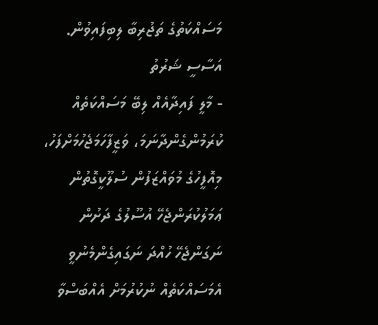މަސައްކަތުގެ ތަޖުރިބާ ލިބިފައިވުން.
އަސާސީ ޝަރުތު
- މާލީ ފައިދާއެއް ލިބޭ މަސައްކަތެއް ކުރަމުންގެންދާނަމަ، ވަޒީފާހަމަޖެހުމަށްފަހު، މިއޮފީހުގެ މުވައްޒަފުން ސުލޫކީގޮތުން ޢަމަލުކުރަންޖެހޭ އުސޫލުގެ ދަށުން ނަގަންޖެހޭ ހުއްދަ ނަގައިގެންމެނުވީ އެމަސައްކަތެއް ނުކުރުމަށް އެއްބަސްވާ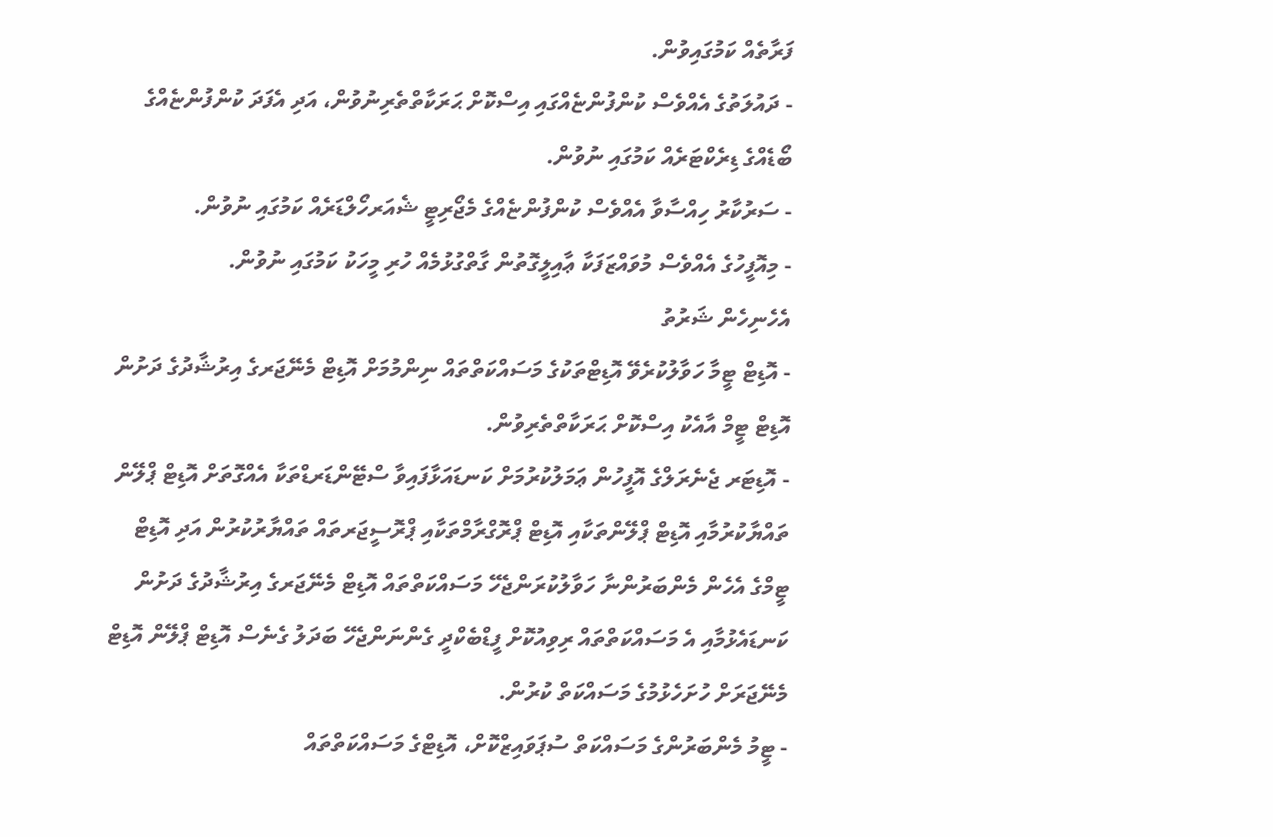ފަރާތެއް ކަމުގައިވުން.
- ދައުލަތުގެ އެއްވެސް ކުންފުންޏެއްގައި އިސްކޮށް ޙަރަކާތްތެރިނުވުން، އަދި އެފަދަ ކުންފުންޏެއްގެ ބޯޑެއްގެ ޑިރެކްޓަރެއް ކަމުގައި ނުވުން.
- ސަރުކާރު ހިއްސާވާ އެއްވެސް ކުންފުންޏެއްގެ މެޖޯރިޓީ ޝެއަރހޯލްޑަރެއް ކަމުގައި ނުވުން.
- މިއޮފީހުގެ އެއްވެސް މުވައްޒަފަކާ ޢާއިލީގޮތުން ގާތްގުޅުމެއް ހުރި މީހަކު ކަމުގައި ނުވުން.
އެހެނިހެން ޝަރުތު
- އޮޑިޓް ޓީމާ ހަވާލުކުރެވޭ އޮޑިޓްތަކުގެ މަސައްކަތްތައް ނިންމުމަށް އޮޑިޓް މެނޭޖަރގެ އިރުޝާދުގެ ދަށުން އޮޑިޓް ޓީމް އާއެކު އިސްކޮށް ޙަރަކާތްތެރިވުން.
- އޮޑިޓަރ ޖެނެރަލްގެ އޮފީހުން ޢަމަލުކުރުމަށް ކަނޑައަޅާފައިވާ ސްޓޭންޑަރޑްތަކާ އެއްގޮތަށް އޮޑިޓް ޕްލޭން ތައްޔާކުރުމާއި އޮޑިޓް ޕްލޭންތަކާއި އޮޑިޓް ޕްރޮގްރާމްތަކާއި ޕްރޮސީޖަރތައް ތައްޔާރުކުރުން އަދި އޮޑިޓް ޓީމްގެ އެހެން މެންބަރުންނާ ހަވާލުކުރަންޖެހޭ މަސައްކަތްތައް އޮޑިޓް މެނޭޖަރގެ އިރުޝާދުގެ ދަށުން ކަނޑައެޅުމާއި އެ މަސައްކަތްތައް ރިވިއުކޮށް ފީޑްބެކްދީ ގެންނަންޖެހޭ ބަދަލު ގެނެސް އޮޑިޓް ޕްލޭން އޮޑިޓް މެނޭޖަރަށް ހުށަހެޅުމުގެ މަސައްކަތް ކުރުން.
- ޓީމު މެންބަރުންގެ މަސައްކަތް ސުޕަވައިޒްކޮށް، އޮޑިޓްގެ މަސައްކަތްތައް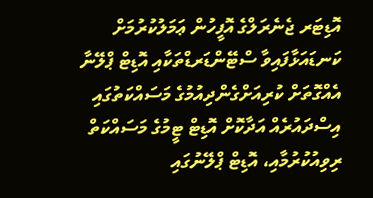އޮޑިޓަރ ޖެނެރަލްގެ އޮފީހުން ޢަމަލުކުރުމަށް ކަނޑައަޅާފައިވާ ސްޓޭންޑަރޑްތަކާއި އޮޑިޓް ޕްލޭނާ އެއްގޮތަށް ކުރިއަށްގެންދިއުމުގެ މަސައްކަތުގައި އިސްދައުރެއް އަދާކޮށް އޮޑިޓް ޓީމުގެ މަސައްކަތް ރިވިއުކުރުމާއި، އޮޑިޓް ޕްލޭނުގައި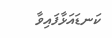ކަނޑައަޅާފައިވާ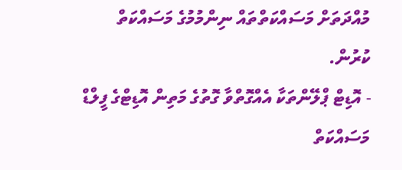މުއްދަތަށް މަސައްކަތްތައް ނިންމުމުގެ މަސައްކަތް ކުރުން.
- އޮޑިޓް ޕްލޭންތަކާ އެއްގޮތްވާ ގޮތުގެ މަތިން އޮޑިޓްގެ ފީލްޑް މަސައްކަތް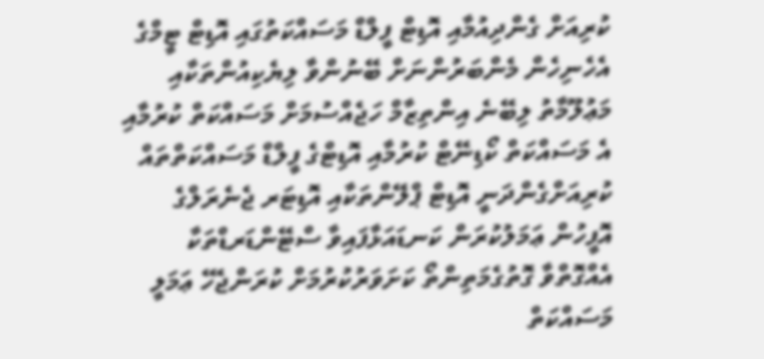ކުރިއަށް ގެންދިއުމާއި އޮޑިޓް ފީލްޑް މަސައްކަތުގައި އޮޑިޓް ޓީމްގެ އެހެނިހެން މެންބަރުންނަށް ބޭނުންވާ ލިޔެކިއުންތަކާއި މަޢުލޫމާތު ލިބޭނެ އިންތިޒާމް ހަޖެއްސުމަށް މަސައްކަތް ކުރުމާއި އެ މަސައްކަތް ކޯޑިނޭޓް ކުރުމާއި އޮޑިޓްގެ ފީލްޑް މަސައްކަތްތައް ކުރިއަށްގެންދަނީ އޮޑިޓް ޕްލޭންތަކާއި އޮޑިޓަރ ޖެނެރަލްގެ އޮފީހުން ޢަމަލުކުރަން ކަނޑައަޅާފައިވާ ސްޓޭންޑަރޑްތަކާ އެއްގޮތްވާ ގޮތުގެމަތިންތޯ ކަށަވަރުކުރުމަށް ކުރަންޖެހޭ ޢަމަލީ މަސައްކަތް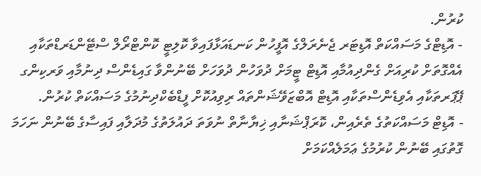ކުރުން.
- އޮޑިޓްގެ މަސައްކަތް އޮޑިޓަރ ޖެނެރަލްގެ އޮފީހުން ކަނޑައަޅާފައިވާ ކޮލިޓީ ކޮންޓްރޯލް ސްޓޭންޑަރޑްތަކާއި އެއްގޮތަށް ކުރިއަށް ގެންދިއުމާއި އޮޑިޓް ޓީމަށް ދުވަހުން ދުވަހަށް ބޭނުންވާ ގައިޑެންސް ދިނުމާއި ވަރކިންގ ޕޭޕަރތަކާއި އެވިޑެންސްތަކާއި އޮޑިޓް އޮބްޒަވޭޝަންތައް ރިވިއުކޮށް ފީޑްބެކްދިނުމުގެ މަސައްކަތް ކުރުން.
- އޮޑިޓް މަސައްކަތުގެ ތެރެއިން، ކޮރަޕްޝަނާއި ޚިޔާނާތް ނުވަތަ ދައުލަތުގެ މުދަލާއި ފައިސާގެ ބޭނުން ނަހަމަ ގޮތުގައި ބޭނުން ކުރުމުގެ ޢަމަލެއްކަމަށް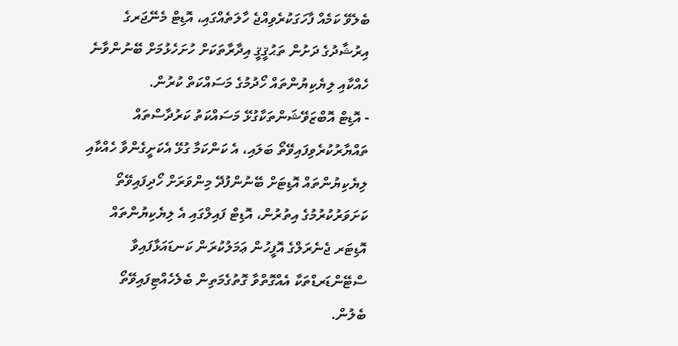ބެލެވޭ ކަމެއް ފާހަގަކުރެވިއްޖެ ހާލަތެއްގައި، އޮޑިޓް މެނޭޖަރގެ އިރުޝާދުގެ ދަށުން ތަޙުޤީޤީ އިދާރާތަކަށް ހުށަހެޅުމަށް ބޭނުންވާނެ ހެއްކާއި ލިޔެކިޔުންތައް ހޯދުމުގެ މަސައްކަތް ކުރުން.
- އޮޑިޓް އޮބްޒަވޭޝަންތަކާގުޅޭ މަސައްކަތު ކަރުދާސްތައް ތައްޔާރުކުރެވިފައިވޭތޯ ބަލައި، އެ ކަންކަމާ ގުޅޭ އެކަށީގެންވާ ހެއްކާއި ލިޔެކިޔުންތައް އޮޑިޓަށް ބޭނުންފުދޭ މިންވަރަށް ހޯދިފައިވޭތޯ ކަށަވަރުކުރުމުގެ އިތުރުން، އޮޑިޓް ފައިލްގައި އެ ލިޔެކިޔުންތައް އޮޑިޓަރ ޖެނެރަލްގެ އޮފީހުން ޢަމަލުކުރަން ކަނޑައަޅާފައިވާ ސްޓޭންޑަރޑްތަކާ އެއްގޮތްވާ ގޮތުގެމަތިން ބެލެހެއްޓިފައިވޭތޯ ބެލުން.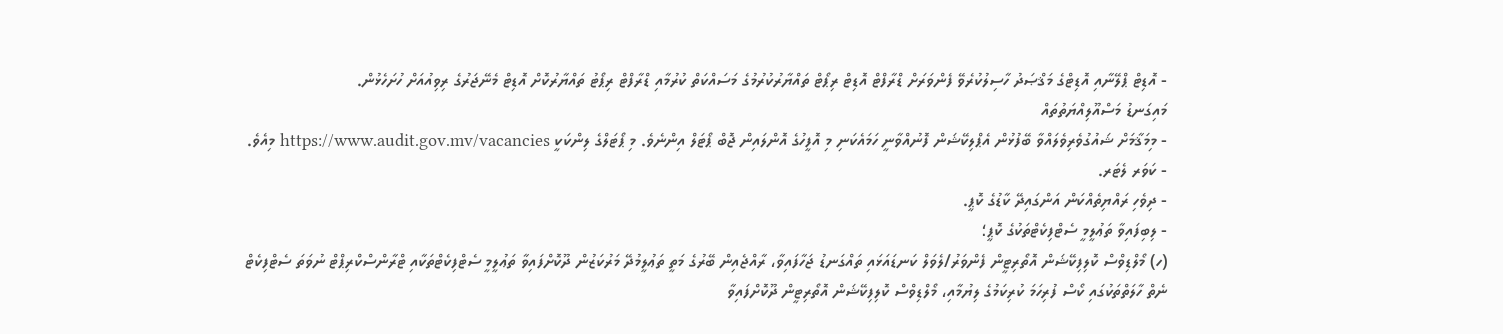- އޮޑިޓް ޕްލޭނާއި އޮޑިޓްގެ މަޤްޞަދު ހާސިލުކުރެވޭ ފެންވަރަށް ޑްރާފްޓް އޮޑިޓް ރިޕޯޓް ތައްޔާރުކުރުމުގެ މަސައްކަތް ކުރުމާއި ޑްރާފްޓް ރިޕޯޓު ތައްޔާރުކޮށް އޮޑިޓް މެނޭޖަރުގެ ރިވިއުއަށް ހުށަހެޅުން.
މައިގަނޑު މަސްއޫލިއްޔަތުތައް
- މިމަޤާމަށް ޝައުގުވެރިވެލައްވާ ބޭފުޅުން އެޕްލިކޭޝަން ފޮނުއްވާނީ ހަމައެކަނި މި އޮފީހުގެ އޮންލައިން ޖޮބް ޕޯޓަލް އިންނެވެ. މި ޕޯޓަލްގެ ލިންކަކީ https://www.audit.gov.mv/vacancies މިއެވެ.
- ކަވަރ ލެޓަރ.
- ދިވެހި ރައްޔިތެއްކަން އަންގައިދޭ ކާޑުގެ ކޮޕީ.
- ލިބިފައިވާ ތަޢުލީމީ ސެޓްފިކެޓްތަކުގެ ކޮޕީ؛
(ހ) މޯލްޑިވްސް ކޮލިފިކޭޝަން އޮތޯރިޓީން ފެންވަރު/ލެވަލް ކަނޑައަޅައި ތައްގަނޑު ޖަހާފައިވާ، ރާއްޖެއިން ބޭރުގެ މަތީ ތަޢުލީމުދޭ މަރުކަޒުން ދޫކޮށްފައިވާ ތަޢުލީމީ ސެޓްފިކެޓްތަކާއި ޓްރާންސްކްރިޕްޓް ނުވަތަ ސެޓްފިކެޓް ނެތް ހާލަތްތަކުގައި ކޯސް ފުރިހަމަ ކުރިކަމުގެ ލިޔުމާއި، މޯލްޑިވްސް ކޮލިފިކޭޝަން އޮތޯރިޓީން ދޫކޮށްފައިވާ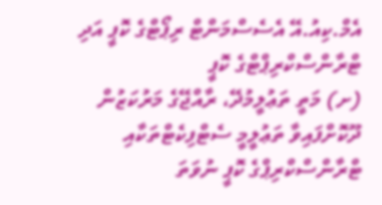އެމް.ކިއު.އޭ އެސެސްމަންޓް ރިޕޯޓްގެ ކޮޕީ އަދި ޓްރާންސްކްރިޕްޓްގެ ކޮޕީ
(ށ) މަތީ ތަޢުލީމުދޭ، ރާއްޖޭގެ މަރުކަޒުން ދޫކޮށްފައިވާ ތަޢުލީމީ ސެޓްފިކެޓްތަކާއި ޓްރާންސްކްރިޕްގެ ކޮޕީ ނުވަތަ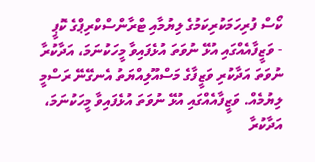ކޯސް ފުރިހަމަކުރިކަމުގެ ލިޔުމާއި ޓްރާންސްކްރިޕްގެ ކޮޕީ
- ވަޒީފާއެއްގައި އުޅޭ ނުވަތަ އުޅެފައިވާ މީހަކުނަމަ، އަދާކުރާ ނުވަތަ އަދާކުރި ވަޒީފާގެ މަސްއޫލިއްޔަތު އެނގޭނޭ ރަސްމީ ލިޔުމެއް. ވަޒީފާއެއްގައި އުޅޭ ނުވަތަ އުޅެފައިވާ މީހަކުނަމަ، އަދާކުރާ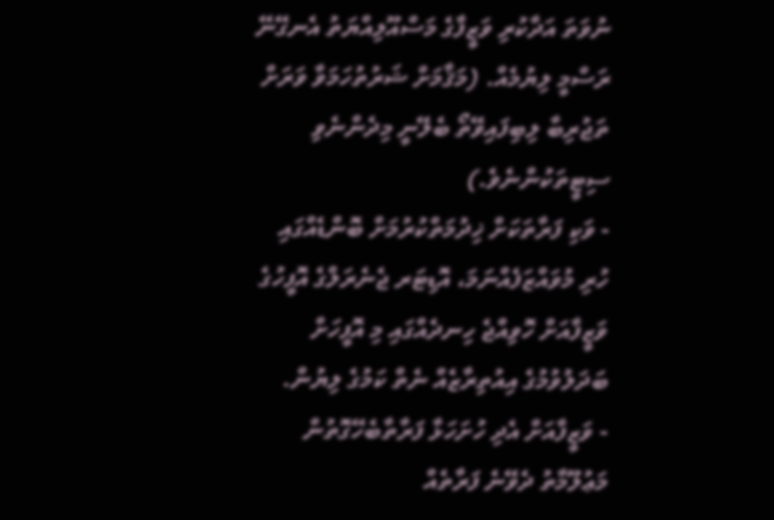ނުވަތަ އަދާކުރި ވަޒީފާގެ މަސްއޫލިއްޔަތު އެނގޭނޭ ރަސްމީ ލިޔުމެއް. (މަޤާމަށް ޝަރުތުހަމަވާ ވަރަށް ތަޖުރިބާ ލިބިފައިވޭތޯ ބެލޭނީ މިދެންނެވި ސިޓީތަކުންނެވެ.)
- ވަކި ފަރާތަކަށް ޚިދުމަތްކުރުމަށް ބޮންޑެއްގައި ހުރި މުވައްޒަފެއްނަމަ، އޮޑިޓަރ ޖެނެރަލްގެ އޮފީހުގެ ވަޒީފާއަށް ހޮވިއްޖެ ހިނދެއްގައި މި އޮފީހަށް ބަދަލުވުމުގެ އިއުތިރާޒެއް ނެތް ކަމުގެ ލިޔުން.
- ވަޒީފާއަށް އެދި ހުށަހަޅާ ފަރާތާބެހޭގޮތުން މަޢުލޫމާތު ދެވޭނެ ފަރާތެއް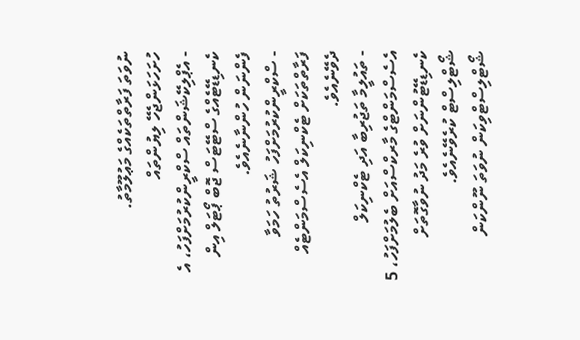ނުވަތަ ފަރާތްތަކެއްގެ މަޢުލޫމާތު.
ހުށަހަޅަންޖެހޭ ލިޔުންތައް
- އެޕްލިކޭޝަންތައް ސްކްރީންކުރުމަށްފަހު، އެ ކެނޑިޑޭޓެއްގެ ސްޓޭޓަސް ޖޮބް ޕޯޓަލް އިން ފެންނަން ހުންނާނެއެވެ.
- ސްކްރީންކުރުމަށްފަހު ޝަރުތު ހަމަވާ ފަރާތްތަކަށް ޓެކްނިކަލް އެސެސްމަންޓެއް ދެވޭނެއެވެ.
- ތައުލީމާ ތަޖުރިބާ އަދި ޓެކްނިކަލް އެސެސްމަންޓްގެ މާރކްސްއަށް ބެލުމަށްފަހު، 5 ކެނޑިޑޭޓުންނަށް ވުރެ މަދު ނުވާގޮތަށް ޝޯޓްލިސްޓް ކުރެވޭނެއެވެ. ޝޯޓްލިސްޓްވިކަން ނުވަތަ ނޫންކަން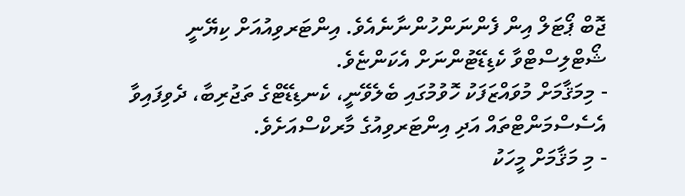ޖޮބް ޕޯޓަލް އިން ފެންނަންހުންނާނެއެވެ. އިންޓަރވިއުއަށް ކިޔޭނީ ޝޯޓްލިސްޓްވާ ކެޑިޑޭޓުންނަށް އެކަންޏެވެ.
- މިމަޤާމަށް މުވައްޒަފަކު ހޮވުމުގައި ބެލެވޭނީ، ކެނޑިޑޭޓްގެ ތަޖުރިބާ، ދެވިފައިވާ އެސެސްމަންޓްތައް އަދި އިންޓަރވިއުގެ މާރކްސްއަށެވެ.
- މި މަޤާމަށް މީހަކު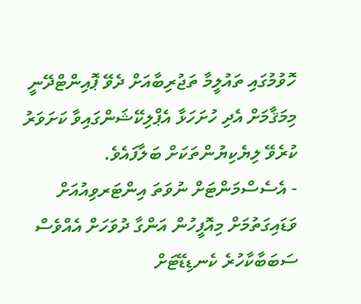ހޮވުމުގައި ތައުލީމާ ތަޖުރިބާއަށް ދެވޭ ޕޮއިންޓްދޭނީ މިމަޤާމަށް އެދި ހުށަހަޅާ އެޕްލިކޭޝަންގައިވާ ކަށަވަރު ކުރެވޭ ލިޔެކިޔުންތަކަށް ބަލާފައެވެ.
- އެސެސްމަންޓަށް ނުވަތަ އިންޓަރވިއުއަށް ވަޑައިގަތުމަށް މިއޮފީހުން އަންގާ ދުވަހަށް އެއްވެސް ސަބަބާކާހުރެ ކެނޑިޑޭޓަށް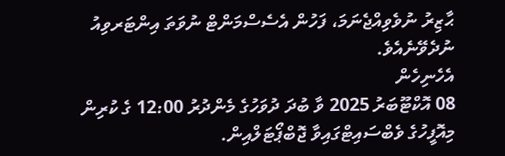ޙާޒިރު ނުވެވިއްޖެނަމަ، ފަހުން އެސެސްމަންޓް ނުވަތަ އިންޓަރވިއު ނުދެވޭނެއެވެ.
އެހެނިހެން
08 އޮކްޓޫބަރު 2025 ވާ ބުދަ ދުވަހުގެ މެންދުރު 12:00 ގެ ކުރިން މިއޮފީހުގެ ވެބްސައިޓްގައިވާ ޖޮބްޕޯޓަލްއިން.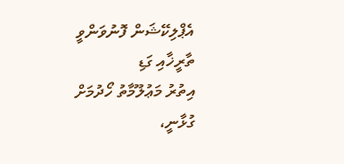އެޕްލިކޭޝަން ފޮނުވަންވީ ތާރީޚާއި ގަޑި
އިތުރު މަޢުލޫމާތު ހޯދުމަށް ގުޅާނީ،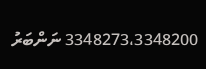3348273،3348200 ނަންބަރު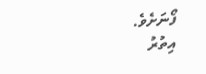ފޯނަށެވެ.
އިތުރު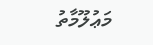މަޢުލޫމާތު